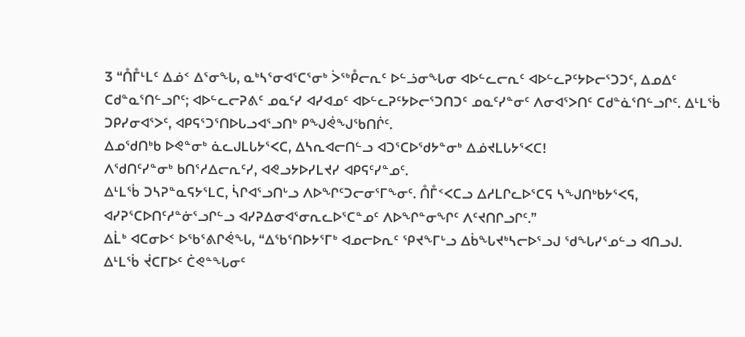3 “ᑍᒤᒻᒪᑦ ᐃᓅᑉ ᐃᕐᓂᖓ, ᓇᒃᓴᕐᓂᐊᕐᑕᕐᓂᒃ ᐴᖅᑬᓕᕆᑦ ᐅᓪᓘᓂᖓᓂ ᐊᐅᓪᓚᓕᕆᑦ ᐊᐅᓪᓚᕈᑦᔭᐅᓕᕐᑐᑐᑦ, ᐃᓄᐃᑦ ᑕᑯᓐᓇᕐᑎᓪᓗᒋᑦ; ᐊᐅᓪᓚᓕᕈᕕᑦ ᓄᓇᑦᓯ ᐊᓯᐊᓄᑦ ᐊᐅᓪᓚᕈᑦᔭᐅᓕᕐᑐᑎᑐᑦ ᓄᓇᑦᓯᓐᓂᑦ ᐱᓂᐊᕐᐳᑎᑦ ᑕᑯᓐᓈᕐᑎᓪᓗᒋᑦ. ᐃᒻᒪᖄ ᑐᑭᓯᓂᐊᕐᐳᑦ, ᐊᑭᕋᕐᑐᕐᑎᐅᒐᓗᐊᕐᓗᑎᒃ ᑭᖑᕚᖑᖃᑎᒌᑦ.
ᐃᓄᖁᑎᒃᑲ ᐅᕙᓐᓂᒃ ᓈᓚᒍᒪᒐᔭᕐᐸᑕ, ᐃᓴᕆᐊᓕᑎᓪᓗ ᐊᑐᕐᑕᐅᖁᔭᓐᓂᒃ ᐃᓅᔪᒪᒐᔭᕐᐸᑕ!
ᐱᖁᑎᑦᓯᓐᓂᒃ ᑲᑎᕐᓱᐃᓕᕆᑦᓯ, ᐊᕙᓗᔭᐅᓯᒪᔪᓯ ᐊᑭᕋᑦᓯᓐᓄᑦ.
ᐃᒻᒪᖄ ᑐᓴᕈᓐᓇᕋᔭᕐᒪᑕ, ᓵᒋᐊᕐᓗᑎᒡᓗ ᐱᐅᖏᑦᑐᓕᓂᕐᒥᖕᓂᑦ. ᑍᒤᑉᐸᑕᓗ ᐃᓱᒪᒋᓚᐅᕐᑕᕋ ᓴᖑᑎᒃᑲᔭᕐᐸᕋ, ᐊᓯᕈᕐᑕᐅᑎᑦᓱᓐᓃᕐᓗᒋᓪᓗ ᐊᓯᕈᐃᓂᐊᕐᓂᕆᓚᐅᕐᑕᓐᓄᑦ ᐱᐅᖏᓐᓂᖏᑦ ᐱᑦᔪᑎᒋᓗᒋᑦ.”
ᐃᒫᒃ ᐊᑕᓂᐅᑉ ᐅᖃᕐᕕᒋᕚᖓ, “ᐃᖃᕐᑎᐅᔭᕐᒥᒃ ᐊᓄᓕᐅᕆᑦ ᕿᔪᖕᒥᒡᓗ ᐃᑳᖓᔪᒃᓴᓕᐅᕐᓗᒍ ᖁᖓᓯᕐᓄᓪᓗ ᐊᑎᓗᒍ.
ᐃᒻᒪᖄ ᔫᑕᒥᐅᑦ ᑖᕙᓐᖓᓂᑦ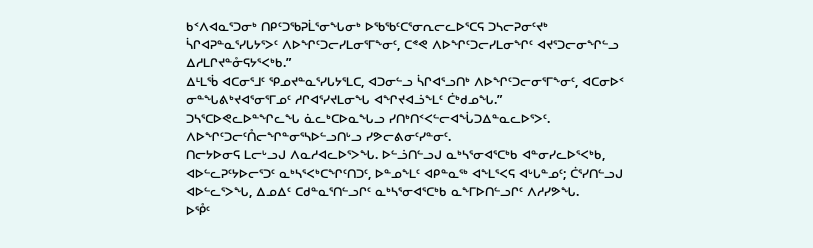ᑲᑉᐱᐊᓇᕐᑐᓂᒃ ᑎᑭᑦᑐᖃᕈᒫᕐᓂᖓᓂᒃ ᐅᖃᖃᑦᑕᕐᓂᕆᓕᓚᐅᕐᑕᕋ ᑐᓴᓕᕈᓂᑦᔪᒃ ᓵᒋᐊᕈᓐᓇᕐᓯᒐᔭᕐᐳᑦ ᐱᐅᖏᑦᑐᓕᓯᒪᓂᕐᒥᖕᓂᑦ, ᑕᕝᕙ ᐱᐅᖏᑦᑐᓕᓯᒪᓂᖏᑦ ᐊᔪᕐᑐᓕᓂᖏᓪᓗ ᐃᓱᒪᒋᔪᓐᓁᕋᔭᕐᐸᒃᑲ.”
ᐃᒻᒪᖄ ᐊᑕᓂᕐᒧᑦ ᕿᓄᔪᓐᓇᕐᓯᒐᔭᕐᒪᑕ, ᐊᑐᓂᓪᓗ ᓵᒋᐊᕐᓗᑎᒃ ᐱᐅᖏᑦᑐᓕᓂᕐᒥᖕᓂᑦ, ᐊᑕᓂᐅᑉ ᓂᓐᖓᕕᒃᔪᐊᕐᓂᕐᒥᓄᑦ ᓱᒋᐊᕐᓯᔪᒪᓂᖓ ᐊᖏᔪᐊᓘᖕᒪᑦ ᑖᒃᑯᓄᖓ.”
ᑐᓴᕐᑕᐅᕙᓚᐅᓐᖏᓚᖓ ᓈᓚᒃᑕᐅᓇᖓᓗ ᓯᑎᒃᑎᑉᐸᓪᓕᐊᖔᑐᐃᓐᓇᓚᐅᕐᐳᑦ. ᐱᐅᖏᑦᑐᓕᑦᑍᓕᖏᓐᓂᕐᓴᐅᓪᓗᑎᒡᓗ ᓯᕗᓕᕕᓂᑦᓯᓐᓂᑦ.
ᑎᓕᔭᐅᓂᕋ ᒪᓕᒡᓗᒍ ᐱᓇᓱᐊᓚᐅᕐᐳᖓ. ᐅᓪᓘᑎᓪᓗᒍ ᓇᒃᓴᕐᓂᐊᕐᑕᒃᑲ ᐊᓐᓂᓯᓚᐅᕐᐸᒃᑲ, ᐊᐅᓪᓚᕈᑦᔭᐅᓕᕐᑐᑦ ᓇᒃᓴᕐᐸᒃᑕᖏᑦᑎᑐᑦ, ᐅᓐᓄᖕᒪᑦ ᐊᑭᓐᓇᖅ ᐊᖕᒪᕐᐸᕋ ᐊᒡᒐᓐᓄᑦ; ᑖᕐᓯᑎᓪᓗᒍ ᐊᐅᓪᓚᕐᐳᖓ, ᐃᓄᐃᑦ ᑕᑯᓐᓇᕐᑎᓪᓗᒋᑦ ᓇᒃᓴᕐᓂᐊᕐᑕᒃᑲ ᓇᖕᒥᐅᑎᓪᓗᒋᑦ ᐱᓱᓯᕗᖓ.
ᐅᕾᑦ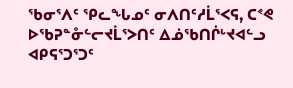ᖃᓂᕐᐱᑦ ᕿᓚᖓᓄᑦ ᓂᐱᑎᑦᓱᒫᕐᐸᕋ, ᑕᕝᕙ ᐅᖃᕈᓐᓁᓪᓕᔪᒫᕐᐳᑎᑦ ᐃᓅᖃᑎᒌᒡᔪᐊᓪᓗ ᐊᑭᕋᕐᑐᕐᑐᑦ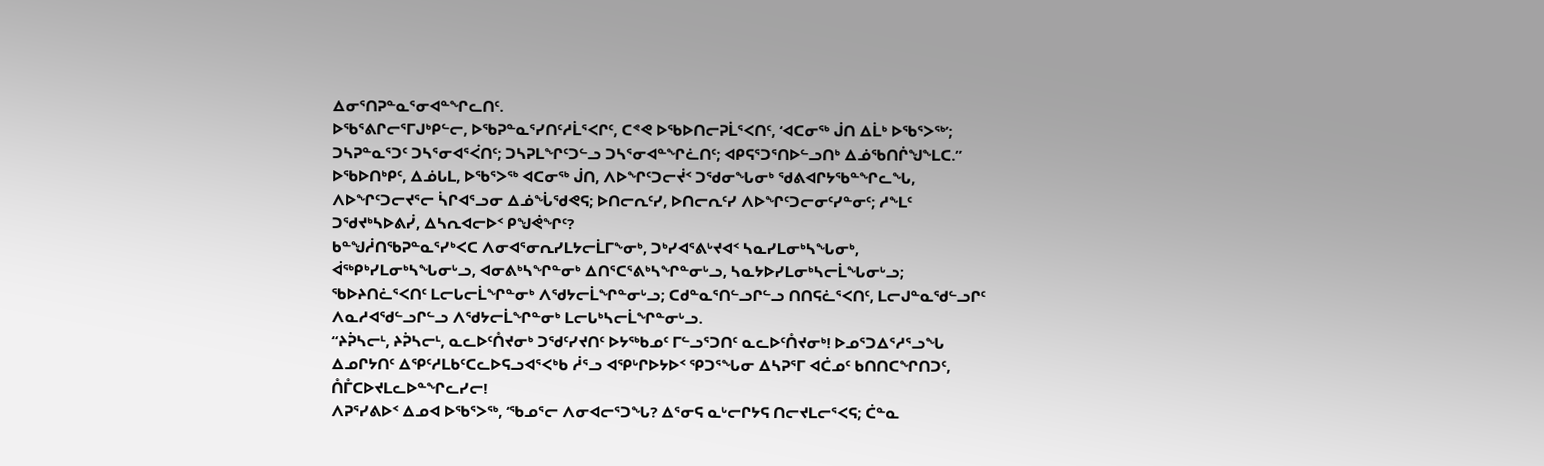ᐃᓂᕐᑎᕈᓐᓇᕐᓂᐊᓐᖏᓚᑎᑦ.
ᐅᖃᕐᕕᒋᓕᕐᒥᒍᒃᑭᓪᓕ, ᐅᖃᕈᓐᓇᕐᓯᑎᑦᓱᒫᕐᐸᒋᑦ, ᑕᕝᕙ ᐅᖃᐅᑎᓕᕈᒫᕐᐸᑎᑦ, ‘ᐊᑕᓂᖅ ᒎᑎ ᐃᒫᒃ ᐅᖃᕐᐳᖅ’; ᑐᓴᕈᓐᓇᕐᑐᑦ ᑐᓴᕐᓂᐊᕐᐹᑎᑦ; ᑐᓴᕈᒪᖏᑦᑐᓪᓗ ᑐᓴᕐᓂᐊᓐᖏᓛᑎᑦ; ᐊᑭᕋᕐᑐᕐᑎᐅᓪᓗᑎᒃ ᐃᓅᖃᑎᒌᖑᖕᒪᑕ.”
ᐅᖃᐅᑎᒃᑭᑦ, ᐃᓅᒐᒪ, ᐅᖃᕐᐳᖅ ᐊᑕᓂᖅ ᒎᑎ, ᐱᐅᖏᑦᑐᓕᔫᑉ ᑐᖁᓂᖓᓂᒃ ᖁᕕᐊᒋᔭᖃᓐᖏᓚᖓ, ᐱᐅᖏᑦᑐᓕᔪᕐᓕ ᓵᒋᐊᕐᓗᓂ ᐃᓅᖔᖁᕙᕋ; ᐅᑎᓕᕆᑦᓯ, ᐅᑎᓕᕆᑦᓯ ᐱᐅᖏᑦᑐᓕᓂᑦᓯᓐᓂᑦ; ᓱᖕᒪᑦ ᑐᖁᔪᒃᓴᐅᕕᓰ, ᐃᓴᕆᐊᓕᐅᑉ ᑭᖑᕚᖏᑦ?
ᑲᓐᖑᓲᑎᖃᕈᓐᓇᕐᓯᒃᐸᑕ ᐱᓂᐊᕐᓂᕆᓯᒪᔭᓕᒫᒥᖕᓂᒃ, ᑐᒃᓯᐊᕐᕕᒡᔪᐊᑉ ᓴᓇᓯᒪᓂᒃᓴᖓᓂᒃ, ᐋᖅᑭᒃᓯᒪᓂᒃᓴᖓᓂᒡᓗ, ᐊᓂᕕᒃᓴᖏᓐᓂᒃ ᐃᑎᕐᑕᕐᕕᒃᓴᖏᓐᓂᒡᓗ, ᓴᓇᔭᐅᓯᒪᓂᒃᓴᓕᒫᖓᓂᒡᓗ; ᖃᐅᔨᑎᓛᕐᐸᑎᑦ ᒪᓕᒐᓕᒫᖏᓐᓂᒃ ᐱᖁᔭᓕᒫᖏᓐᓂᒡᓗ; ᑕᑯᓐᓇᕐᑎᓪᓗᒋᓪᓗ ᑎᑎᕋᓛᕐᐸᑎᑦ, ᒪᓕᒍᓐᓇᖁᓪᓗᒋᑦ ᐱᓇᓱᐊᖁᓪᓗᒋᓪᓗ ᐱᖁᔭᓕᒫᖏᓐᓂᒃ ᒪᓕᒐᒃᓴᓕᒫᖏᓐᓂᒡᓗ.
“ᔨᕉᓴᓕᒻ, ᔨᕉᓴᓕᒻ, ᓇᓚᐅᑦᑍᔪᓂᒃ ᑐᖁᑦᓯᔪᑎᑦ ᐅᔭᖅᑲᓄᑦ ᒥᓪᓗᕐᑐᑎᑦ ᓇᓚᐅᑦᑍᔪᓂᒃ! ᐅᓄᕐᑐᐃᕐᓱᕐᓗᖓ ᐃᓄᒋᔭᑎᑦ ᐃᕿᑦᓱᒪᑲᑦᑕᓚᐅᕋᓗᐊᕐᐸᒃᑲ ᓲᕐᓗ ᐊᕿᒡᒋᐅᔭᐅᑉ ᕿᑐᕐᖓᓂ ᐃᓴᕈᕐᒥ ᐊᑖᓄᑦ ᑲᑎᑎᑕᖏᑎᑐᑦ, ᑍᒤᑕᐅᔪᒪᓚᐅᓐᖏᓚᓯᓕ!
ᐱᕈᕐᓯᕕᐅᑉ ᐃᓄᐊ ᐅᖃᕐᐳᖅ, ‘ᖃᓄᕐᓕ ᐱᓂᐊᓕᕐᑐᖓ? ᐃᕐᓂᕋ ᓇᒡᓕᒋᔭᕋ ᑎᓕᔪᒪᓕᕐᐸᕋ; ᑖᓐᓇ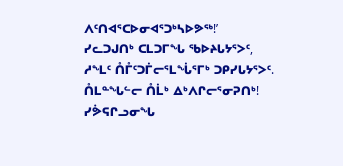ᐱᑦᑎᐊᕐᑕᐅᓂᐊᕐᑐᒃᓴᐅᕗᖅ!’
ᓯᓚᑐᒍᑎᒃ ᑕᒪᑐᒥᖓ ᖃᐅᔨᒐᔭᕐᐳᑦ, ᓱᖕᒪᑦ ᑍᒤᑦᑐᒦᓕᕐᒪᖔᕐᒥᒃ ᑐᑭᓯᒐᔭᕐᐳᑦ.
ᑍᒪᓐᖓᓪᓕ ᑍᒫᒃ ᐃᒃᐱᒋᓕᕐᓂᕈᑎᒃ! ᓯᕘᕋᒋᓗᓂᖓ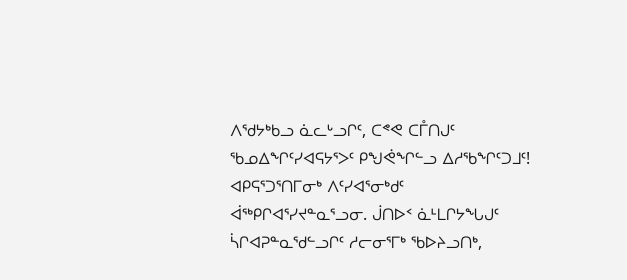ᐱᖁᔭᒃᑲᓗ ᓈᓚᒡᓗᒋᑦ, ᑕᕝᕙ ᑕᒤᑎᒍᑦ ᖃᓄᐃᖏᑦᓯᐊᕋᔭᕐᐳᑦ ᑭᖑᕚᖏᓪᓗ ᐃᓱᖃᖏᑦᑐᒧᑦ!
ᐊᑭᕋᕐᑐᕐᑎᒥᓂᒃ ᐱᑦᓯᐊᕐᓂᒃᑯᑦ ᐋᖅᑭᒋᐊᕐᓯᔪᓐᓇᕐᓗᓂ. ᒎᑎᐅᑉ ᓈᒻᒪᒋᔭᖓᒍᑦ ᓵᒋᐊᕈᓐᓇᖁᓪᓗᒋᑦ ᓱᓕᓂᕐᒥᒃ ᖃᐅᔨᓗᑎᒃ,